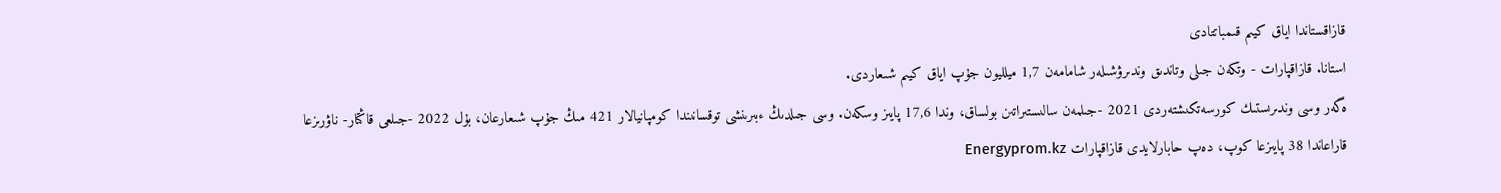قازاقستاندا اياق كيىم قىمباتتادى
استانا. قازاقپارات - وتكەن جىلى وتاندىق وندىرۋشىلەر شامامەن 1,7 ميلليون جۇپ اياق كيىم شىعاردى.
ەگەر وسى وندىرىستىك كورسەتكىشتەردى 2021 -جىلمەن سالىستىراتىن بولساق، وندا 17,6 پايىز وسكەن. وسى جىلدىڭ ءبىرىنشى توقسانىندا كومپانيالار 421 مىڭ جۇپ شىعارعان، بۇل 2022 -جىلعى قاڭتار- ناۋرىزعا قاراعاندا 38 پايىزعا كوپ، دەپ حابارلايدى قازاقپارات Energyprom.kz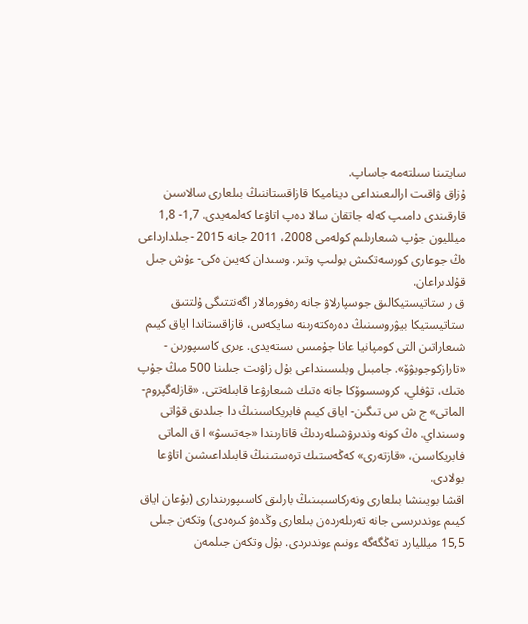سايتىنا سىلتەمە جاساپ.
ۇزاق ۋاقىت ارالىعىنداعى ديناميكا قازاقستاننىڭ بىلعارى سالاسىن قارقىندى دامىپ كەلە جاتقان سالا دەپ اتاۋعا كەلمەيدى. 1,7- 1,8 ميلليون جۇپ شىعارىلىم كولەمى 2008، 2011 جانە 2015 -جىلدارداعى ەڭ جوعارى كورسەتكىش بولىپ وتىر. وسىدان كەيىن ەكى- ءۇش جىل قۇلدىراعان.
ق ر ستاتيستيكالىق جوسپارلاۋ جانە رەفورمالار اگەنتتىگى ۇلتتىق ستاتيستيكا بيۋروسىنىڭ دەرەكتەرىنە سايكەس، قازاقستاندا اياق كيىم شىعاراتىن التى كومپانيا عانا جۇمىس ىستەيدى. ءىرى كاسىپورىن - «تارازكوجوبۋۆ». جامبىل وبلىسىنداعى بۇل زاۋىت جىلىنا 500 مىڭ جۇپ ەتىك، تۋفلي، كروسسوۆكا جانە ەتىك شىعارۋعا قابىلەتتى. «قازلەگپروم- الماتى» ج ش س تىگىن- اياق كيىم فابريكاسىنىڭ دا جىلدىق قۋاتى وسىنداي. ەڭ كونە وندىرۋشىلەردىڭ قاتارىندا «جەتىسۋ» ا ق الماتى فابريكاسىن، «قازتەرى» كەڭەستىك ترەستىنىڭ قابىلداعىشىن اتاۋعا بولادى.
اقشا بويىنشا بىلعارى ونەركاسىبىنىڭ بارلىق كاسىپورىندارى (بۇعان اياق كيىم ءوندىرىسى جانە تەرىلەردەن بىلعارى وڭدەۋ كىرەدى) وتكەن جىلى 15,5 ميلليارد تەڭگەگە ءونىم ءوندىردى. بۇل وتكەن جىلمەن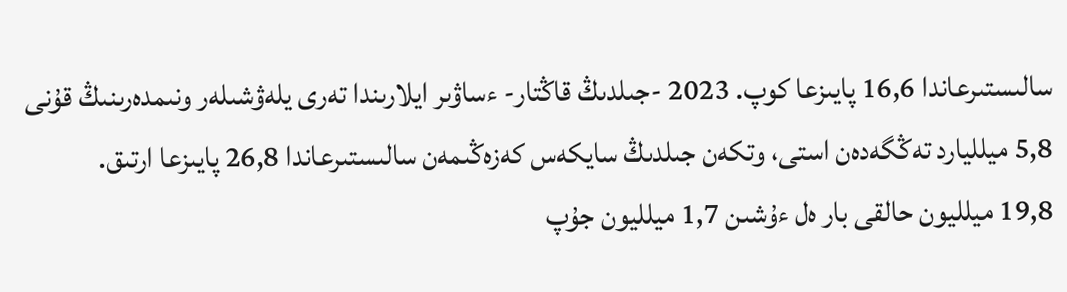سالىستىرعاندا 16,6 پايىزعا كوپ. 2023 -جىلدىڭ قاڭتار- ءساۋىر ايلارىندا تەرى يلەۋشىلەر ونىمدەرىنىڭ قۇنى 5,8 ميلليارد تەڭگەدەن استى، وتكەن جىلدىڭ سايكەس كەزەڭىمەن سالىستىرعاندا 26,8 پايىزعا ارتىق.
19,8 ميلليون حالقى بار ەل ءۇشىن 1,7 ميلليون جۇپ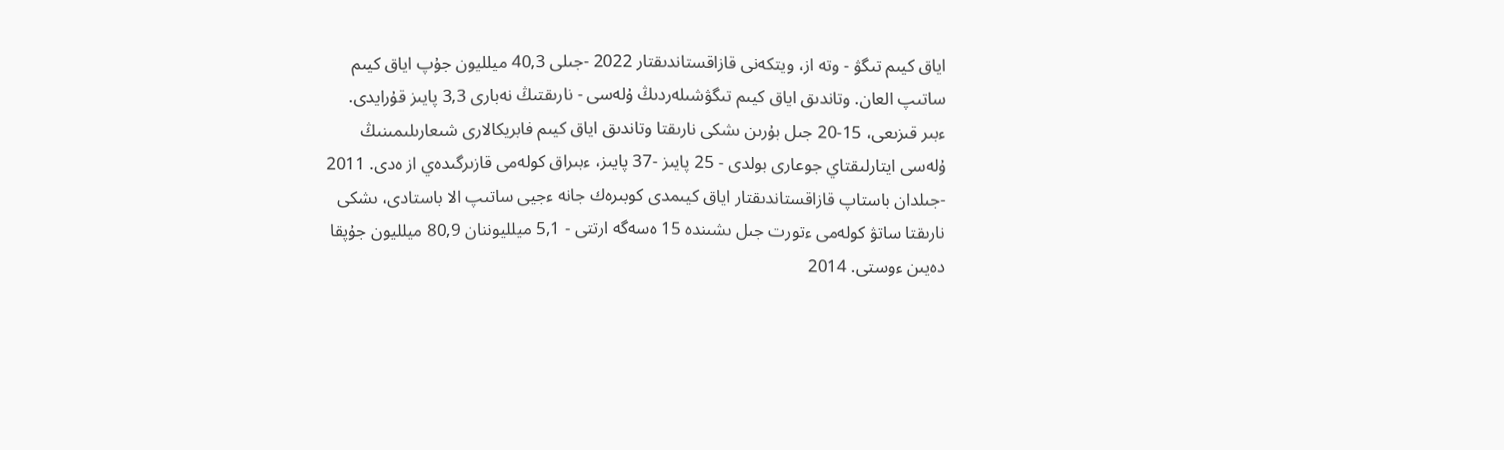اياق كيىم تىگۋ - وتە از، ويتكەنى قازاقستاندىقتار 2022 -جىلى 40,3 ميلليون جۇپ اياق كيىم ساتىپ العان. وتاندىق اياق كيىم تىگۋشىلەردىڭ ۇلەسى - نارىقتىڭ نەبارى 3,3 پايىز قۇرايدى.
ءبىر قىزىعى، 15-20 جىل بۇرىن ىشكى نارىقتا وتاندىق اياق كيىم فابريكالارى شىعارىلىمىنىڭ ۇلەسى ايتارلىقتاي جوعارى بولدى - 25 پايىز -37 پايىز، ءبىراق كولەمى قازىرگىدەي از ەدى. 2011 -جىلدان باستاپ قازاقستاندىقتار اياق كيىمدى كوبىرەك جانە ءجيى ساتىپ الا باستادى، ىشكى نارىقتا ساتۋ كولەمى ءتورت جىل ىشىندە 15 ەسەگە ارتتى - 5,1 ميلليوننان 80,9 ميلليون جۇپقا دەيىن ءوستى. 2014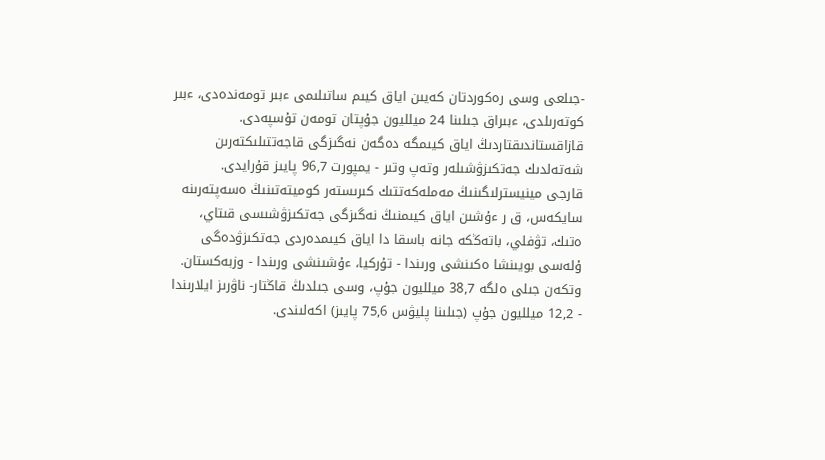-جىلعى وسى رەكوردتان كەيىن اياق كيىم ساتىلىمى ءبىر تومەندەدى، ءبىر كوتەرىلدى، ءبىراق جىلىنا 24 ميلليون جۇپتان تومەن تۇسپەدى.
قازاقستاندىقتاردىڭ اياق كيىمگە دەگەن نەگىزگى قاجەتتىلىكتەرىن شەتەلدىك جەتكىزۋشىلەر وتەپ وتىر - يمپورت 96,7 پايىز قۇرايدى.
قارجى مينيسترلىگىنىڭ مەملەكەتتىك كىرىستەر كوميتەتىنىڭ ەسەپتەرىنە سايكەس، ق ر ءۇشىن اياق كيىمنىڭ نەگىزگى جەتكىزۋشىسى قىتاي، ەتىك، تۋفلي، باتەڭكە جانە باسقا دا اياق كيىمدەردى جەتكىزۋدەگى ۇلەسى بويىنشا ەكىنشى ورىندا - تۇركيا، ءۇشىنشى ورىندا - وزبەكستان. وتكەن جىلى ەلگە 38,7 ميلليون جۇپ، وسى جىلدىڭ قاڭتار- ناۋرىز ايلارىندا - 12,2 ميلليون جۇپ (جىلىنا پليۋس 75,6 پايىز) اكەلىندى.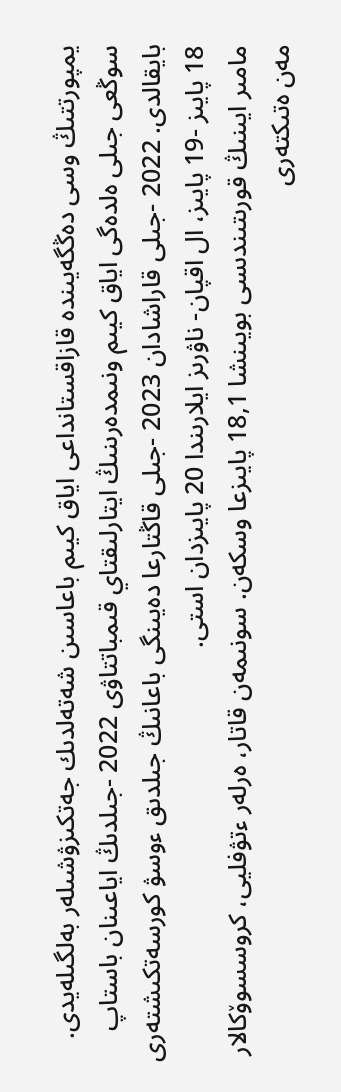يمپورتتىڭ وسى دەڭگەيىندە قازاقستانداعى اياق كيىم باعاسىن شەتەلدىك جەتكىزۋشىلەر بەلگىلەيدى. سوڭعى جىلى ەلدەگى اياق كيىم ونىمدەرىنىڭ ايتارلىقتاي قىمباتتاۋى 2022 -جىلدىڭ اياعىنان باستاپ بايقالدى. 2022 -جىلى قاراشادان 2023 -جىلى قاڭتارعا دەيىنگى باعانىڭ جىلدىق ءوسۋ كورسەتكىشتەرى 18 پايىز -19 پايىز، ال اقپان- ناۋرىز ايلارىندا 20 پايىزدان استى.
مامىر ايىنىڭ قورىتىندىسى بويىنشا 18,1 پايىزعا وسكەن. سونىمەن قاتار، ەرلەر ءتۋفليى، كروسسوۆكالار مەن ەتىكتەرى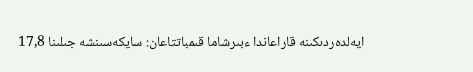ايەلدەردىكىنە قاراعاندا ءبىرشاما قىمباتتاعان: سايكەسىنشە جىلىنا 17,8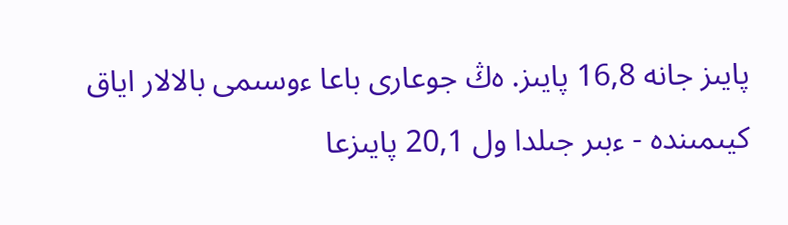پايىز جانە 16,8 پايىز. ەڭ جوعارى باعا ءوسىمى بالالار اياق كيىمىندە - ءبىر جىلدا ول 20,1 پايىزعا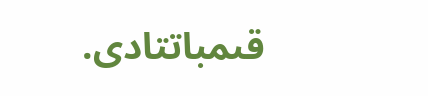قىمباتتادى.